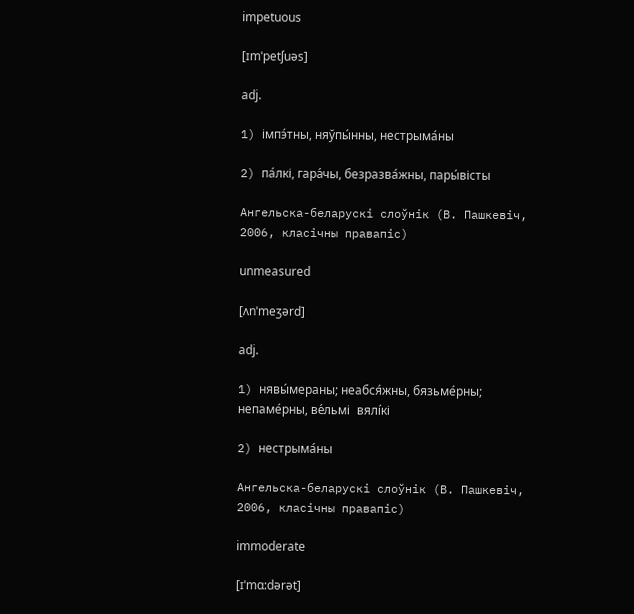impetuous

[ɪmˈpetʃuəs]

adj.

1) імпэ́тны, няўпы́нны, нестрыма́ны

2) па́лкі, гара́чы, безразва́жны, пары́вісты

Ангельска-беларускі слоўнік (В. Пашкевіч, 2006, класічны правапіс)

unmeasured

[ʌnˈmeʒərd]

adj.

1) нявы́мераны; неабся́жны, бязьме́рны; непаме́рны, ве́льмі вялі́кі

2) нестрыма́ны

Ангельска-беларускі слоўнік (В. Пашкевіч, 2006, класічны правапіс)

immoderate

[ɪˈmɑ:dərət]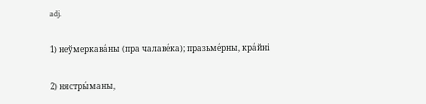adj.

1) неўмеркава́ны (пра чалаве́ка); празьме́рны, кра́йні

2) нястры́маны,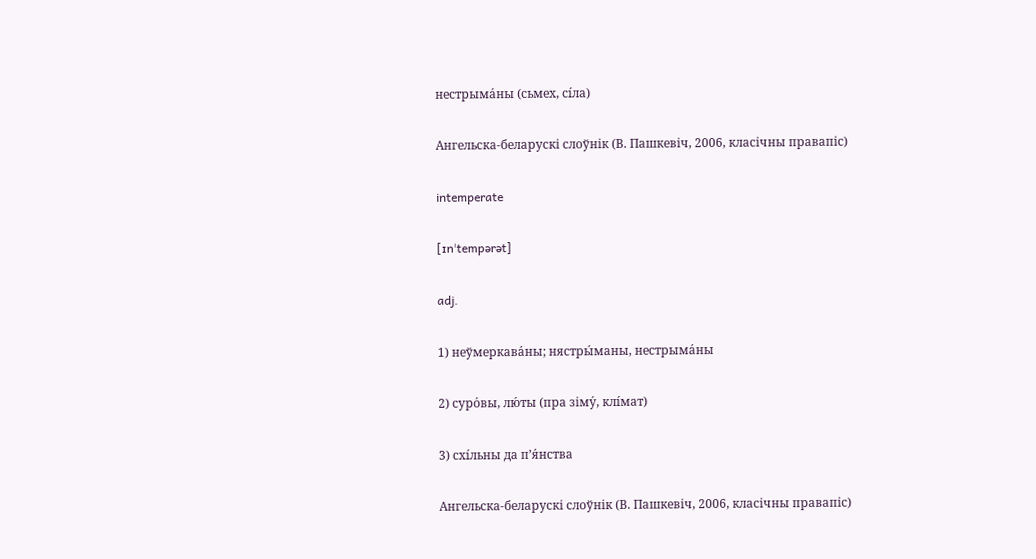нестрыма́ны (сьмех, сі́ла)

Ангельска-беларускі слоўнік (В. Пашкевіч, 2006, класічны правапіс)

intemperate

[ɪnˈtempərət]

adj.

1) неўмеркава́ны; нястры́маны, нестрыма́ны

2) суро́вы, лю́ты (пра зіму́, клі́мат)

3) схі́льны да п’я́нства

Ангельска-беларускі слоўнік (В. Пашкевіч, 2006, класічны правапіс)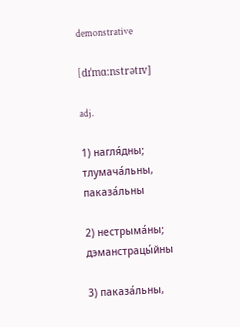demonstrative

[dɪˈmɑ:nstrətɪv]

adj.

1) нагля́дны; тлумача́льны, паказа́льны

2) нестрыма́ны; дэманстрацы́йны

3) паказа́льны,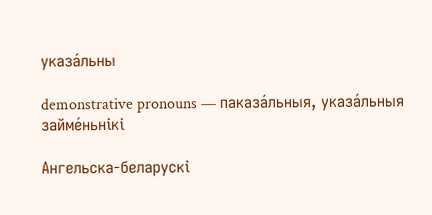указа́льны

demonstrative pronouns — паказа́льныя, указа́льныя займе́ньнікі

Ангельска-беларускі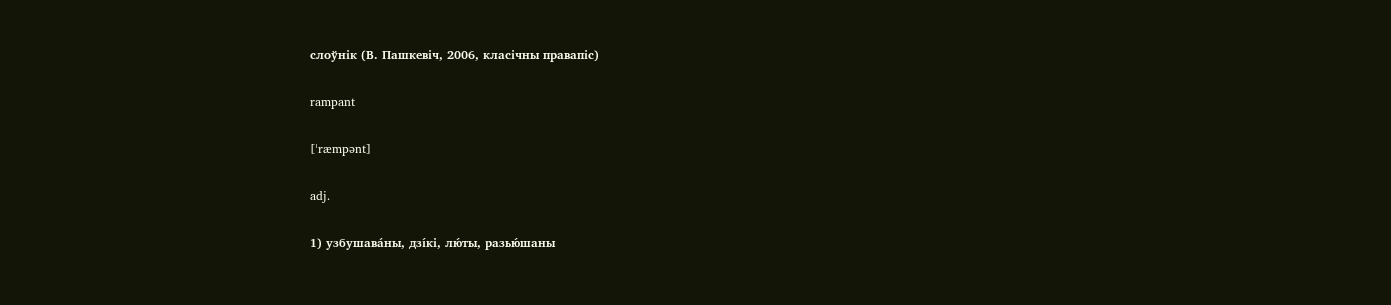слоўнік (В. Пашкевіч, 2006, класічны правапіс)

rampant

[ˈræmpənt]

adj.

1) узбушава́ны, дзі́кі, лю́ты, разью́шаны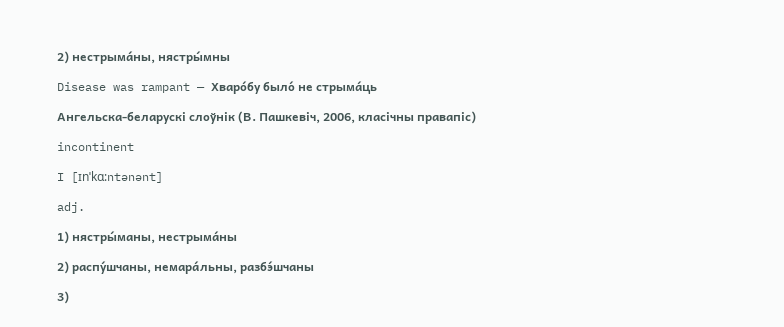2) нестрыма́ны, нястры́мны

Disease was rampant — Хваро́бу было́ не стрыма́ць

Ангельска-беларускі слоўнік (В. Пашкевіч, 2006, класічны правапіс)

incontinent

I [ɪnˈkɑ:ntənənt]

adj.

1) нястры́маны, нестрыма́ны

2) распу́шчаны, немара́льны, разбэ́шчаны

3)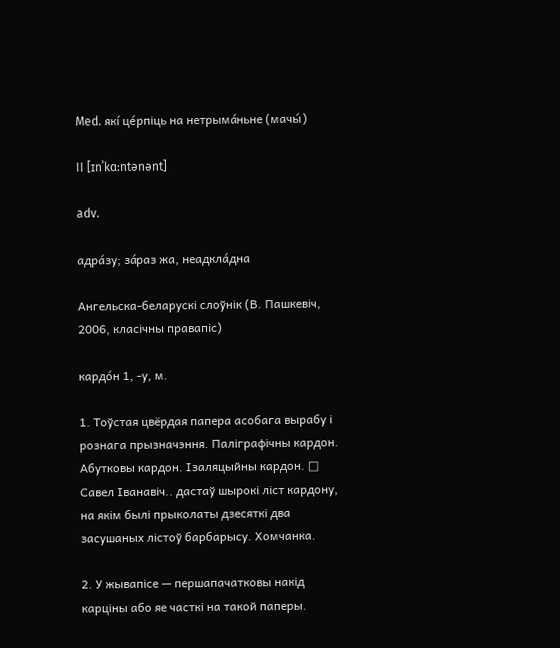Med. які́ це́рпіць на нетрыма́ньне (мачы́)

II [ɪnˈkɑ:ntənənt]

adv.

адра́зу; за́раз жа, неадкла́дна

Ангельска-беларускі слоўнік (В. Пашкевіч, 2006, класічны правапіс)

кардо́н 1, ‑у, м.

1. Тоўстая цвёрдая папера асобага вырабу і рознага прызначэння. Паліграфічны кардон. Абутковы кардон. Ізаляцыйны кардон. □ Савел Іванавіч.. дастаў шырокі ліст кардону, на якім былі прыколаты дзесяткі два засушаных лістоў барбарысу. Хомчанка.

2. У жывапісе — першапачатковы накід карціны або яе часткі на такой паперы.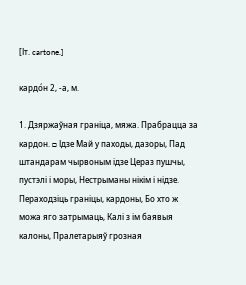[Іт. cartone.]

кардо́н 2, ‑а, м.

1. Дзяржаўная граніца, мяжа. Прабрацца за кардон. □ Ідзе Май у паходы, дазоры, Пад штандарам чырвоным ідзе Цераз пушчы, пустэлі і моры, Нестрыманы нікім і нідзе. Пераходзіць граніцы, кардоны, Бо хто ж можа яго затрымаць, Калі з ім баявыя калоны, Пралетарыяў грозная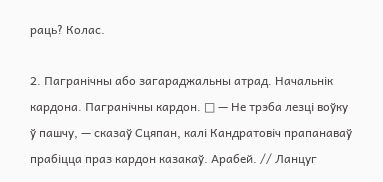раць? Колас.

2. Пагранічны або загараджальны атрад. Начальнік кардона. Пагранічны кардон. □ — Не трэба лезці воўку ў пашчу, — сказаў Сцяпан, калі Кандратовіч прапанаваў прабіцца праз кардон казакаў. Арабей. // Ланцуг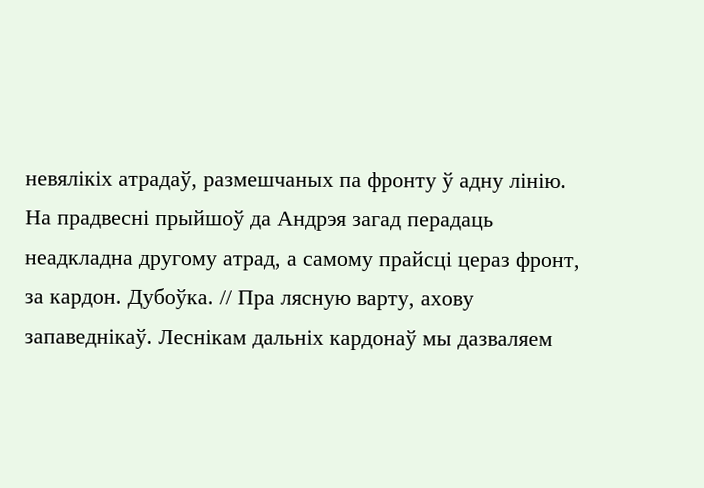невялікіх атрадаў, размешчаных па фронту ў адну лінію. На прадвесні прыйшоў да Андрэя загад перадаць неадкладна другому атрад, а самому прайсці цераз фронт, за кардон. Дубоўка. // Пра лясную варту, ахову запаведнікаў. Леснікам дальніх кардонаў мы дазваляем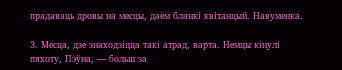прадаваць дровы на месцы, даём бланкі квітанцый. Навуменка.

3. Месца, дзе знаходзіцца такі атрад, варта. Немцы кінулі пяхоту, Пэўна, — больш за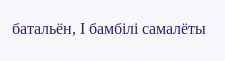батальён, І бамбілі самалёты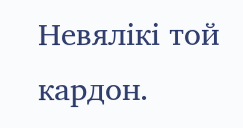Невялікі той кардон.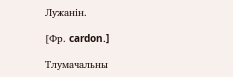Лужанін.

[Фр. cardon.]

Тлумачальны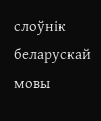слоўнік беларускай мовы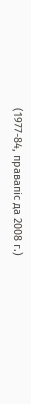(1977-84, правапіс да 2008 г.)